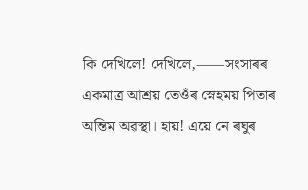কি দেখিলে! দেখিলে,⸺সংসাৰৰ একমাত্ৰ আশ্ৰয় তেওঁৰ স্নেহময় পিতাৰ অন্তিম অৱস্থা। হায়! এয়ে নে ৰঘুৰ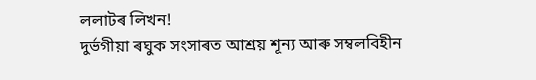ললাটৰ লিখন!
দুৰ্ভগীয়া ৰঘুক সংসাৰত আশ্ৰয় শূন্য আৰু সম্বলবিহীন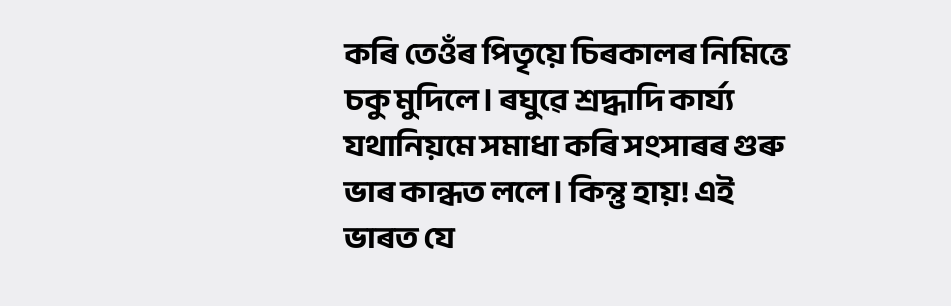কৰি তেওঁৰ পিতৃয়ে চিৰকালৰ নিমিত্তে চকু মুদিলে। ৰঘুৱে শ্ৰদ্ধাদি কাৰ্য্য যথানিয়মে সমাধা কৰি সংসাৰৰ গুৰু ভাৰ কান্ধত ললে। কিন্তু হায়! এই ভাৰত যে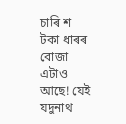চাৰি শ টকা ধাৰৰ বোজা এটাও আছে! যেই যদুনাথ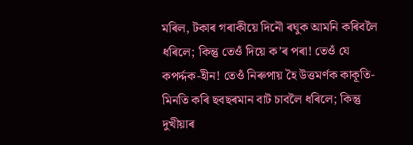মৰিল, টকাৰ গৰাকীয়ে দিনৌ ৰঘুক আমনি কৰিবলৈ ধৰিলে; কিন্তু তেওঁ দিয়ে ক’ৰ পৰা! তেওঁ যে কপৰ্দ্দক-হীন! তেওঁ নিৰুপায় হৈ উত্তমৰ্ণক কাকূতি-মিনতি কৰি ছবছৰমান বাট চাবলৈ ধৰিলে; কিন্তু দুখীয়াৰ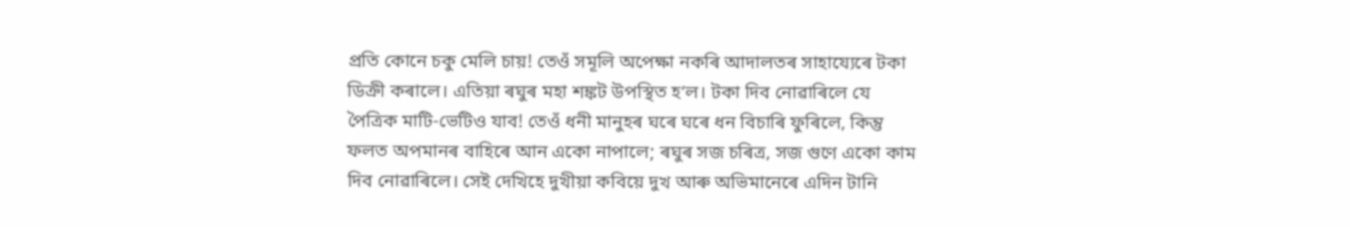প্ৰতি কোনে চকু মেলি চায়! তেওঁ সমূলি অপেক্ষা নকৰি আদালতৰ সাহায্যেৰে টকা ডিক্ৰী কৰালে। এতিয়া ৰঘুৰ মহা শঙ্কট উপস্থিত হ’ল। টকা দিব নোৱাৰিলে যে পৈত্ৰিক মাটি-ভেটিও যাব! তেওঁ ধনী মানুহৰ ঘৰে ঘৰে ধন বিচাৰি ফুৰিলে, কিন্তু ফলত অপমানৰ বাহিৰে আন একো নাপালে; ৰঘুৰ সজ চৰিত্ৰ, সজ গুণে একো কাম দিব নোৱাৰিলে। সেই দেখিহে দুখীয়া কবিয়ে দুখ আৰু অভিমানেৰে এদিন টানি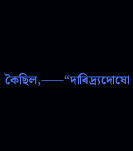কৈছিল,⸺“দাৰিদ্ৰ্যদোষো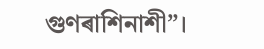গুণৰাশিনাশী”।